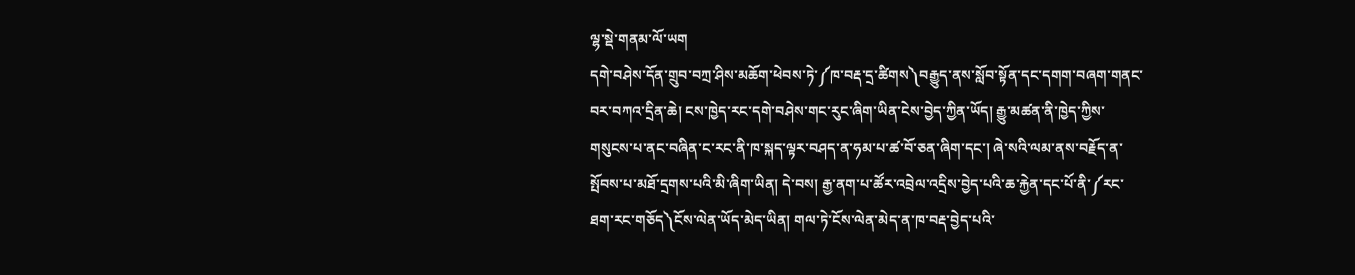ལྷ་སྡེ་གནམ་ལོ་ཡག
དགེ་བཤེས་དོན་གྲུབ་བཀྲ་ཤིས་མཆོག་ཕེབས་ཏེ་༼ཁ་བརྡ་དྲ་ཚིགས༽བརྒྱུད་ནས་སློབ་སྟོན་དང་དགག་བཞག་གནང་བར་བཀའ་དྲིན་ཆེ། ངས་ཁྱེད་རང་དགེ་བཤེས་གང་རུང་ཞིག་ཡིན་ངེས་བྱེད་ཀྱིན་ཡོད། རྒྱུ་མཚན་ནི་ཁྱེད་ཀྱིས་གསུངས་པ་ནང་བཞིན་ང་རང་ནི་ཁ་སྐད་ལྟར་བཤད་ན་ཧམ་པ་ཚ་བོ་ཅན་ཞིག་དང་། ཞེ་སའི་ལམ་ནས་བརྗོད་ན་སྤོབས་པ་མཐོ་དྲགས་པའི་མི་ཞིག་ཡིན། དེ་བས། རྒྱ་ནག་པ་ཚོར་འབྲེལ་འདྲིས་བྱེད་པའི་ཆ་རྐྱེན་དང་པོ་ནི་༼རང་ཐག་རང་གཅོད༽ངོས་ལེན་ཡོད་མེད་ཡིན། གལ་ཏེ་ངོས་ལེན་མེད་ན་ཁ་བརྡ་བྱེད་པའི་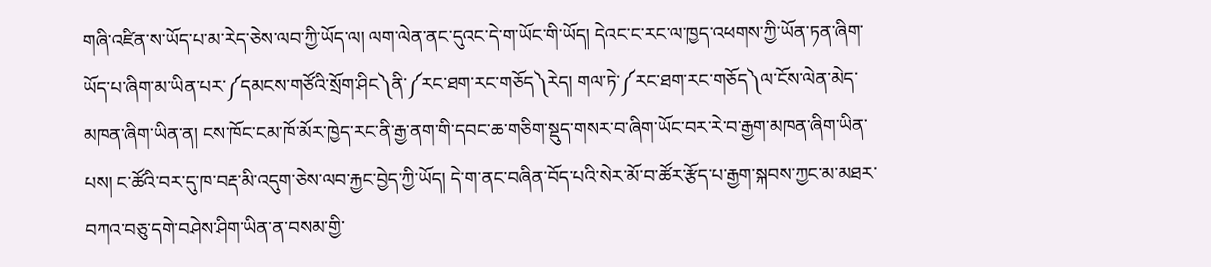གཞི་འཛིན་ས་ཡོད་པ་མ་རེད་ཅེས་ལབ་ཀྱི་ཡོད་ལ། ལག་ལེན་ནང་དུའང་དེ་ག་ཡོང་གི་ཡོད། དེའང་ང་རང་ལ་ཁྱད་འཕགས་ཀྱི་ཡོན་ཏན་ཞིག་ཡོད་པ་ཞིག་མ་ཡིན་པར་༼དམངས་གཙོའི་སྲོག་ཤིང༽ནི་༼རང་ཐག་རང་གཅོད༽རེད། གལ་ཏེ་༼རང་ཐག་རང་གཅོད༽ལ་ངོས་ལེན་མེད་མཁན་ཞིག་ཡིན་ན། ངས་ཁོང་ངམ་ཁོ་མོར་ཁྱེད་རང་ནི་རྒྱ་ནག་གི་དབང་ཆ་གཅིག་སྡུད་གསར་བ་ཞིག་ཡོང་བར་རེ་བ་རྒྱག་མཁན་ཞིག་ཡིན་པས། ང་ཚོའི་བར་དུ་ཁ་བརྡ་མི་འདུག་ཅེས་ལབ་རྐྱང་བྱེད་ཀྱི་ཡོད། དེ་ག་ནང་བཞིན་བོད་པའི་སེར་མོ་བ་ཚོར་རྩོད་པ་རྒྱག་སྐབས་ཀྱང་མ་མཐར་བཀའ་བཅུ་དགེ་བཤེས་ཤིག་ཡིན་ན་བསམ་གྱི་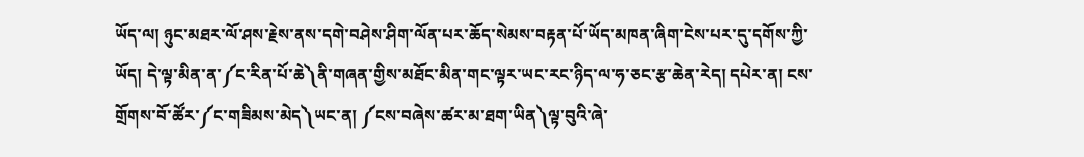ཡོད་ལ། ཉུང་མཐར་ལོ་ཤས་རྗེས་ནས་དགེ་བཤེས་ཤིག་ལོན་པར་ཆོད་སེམས་བརྟན་པོ་ཡོད་མཁན་ཞིག་ངེས་པར་དུ་དགོས་ཀྱི་ཡོད། དེ་ལྟ་མིན་ན་༼ང་རིན་པོ་ཆེ༽ནི་གཞན་གྱིས་མཐོང་མིན་གང་ལྟར་ཡང་རང་ཉིད་ལ་ཧ་ཅང་རྩ་ཆེན་རེད། དཔེར་ན། ངས་གྲོགས་བོ་ཚོར་༼ང་གཟིམས་མེད༽ཡང་ན། ༼ངས་བཞེས་ཚར་མ་ཐག་ཡིན༽ལྟ་བུའི་ཞེ་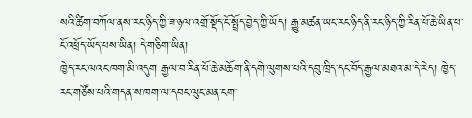སའི་ཚིག་བཀོལ་ནས་རང་ཉིད་ཀྱི་ཟ་ཉལ་འགྲོ་སྡོད་ངོ་སྤྲོད་བྱེད་ཀྱི་ཡོད། རྒྱུ་མཚན་ཡང་རང་ཉིད་ནི་རང་ཉིད་ཀྱི་རིན་པོ་ཆེ་ཡིན་པ་ངོ་འཕྲོད་ཡོད་པས་ཡིན། དེ་གཅིག་ཡིན།
ཁྱེད་རང་ལའང་ཁག་མི་འདུག རྒྱལ་བ་རིན་པོ་ཆེ་མཆོག་ནི་དགེ་ལུགས་པའི་དབུ་ཁྲིད་དང་བོད་རྒྱལ་མཐའ་མ་དེ་རེད། ཁྱེད་རང་གཙོས་པའི་གདན་ས་ཁག་ལ་དབང་ལུང་མན་ངག་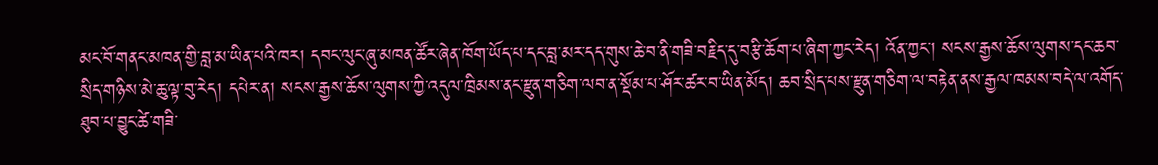མང་བོ་གནང་མཁན་གྱི་བླ་མ་ཡིན་པའི་ཁར། དབང་ལུང་ཞུ་མཁན་ཚོར་ཞེན་ཁོག་ཡོད་པ་དང་བླ་མར་དད་གུས་ཆེ་བ་ནི་གཟི་བརྗིད་དུ་བརྩི་ཆོག་པ་ཞིག་ཀྱང་རེད། འོན་ཀྱང་། སངས་རྒྱས་ཆོས་ལུགས་དང་ཆབ་སྲིད་གཉིས་མེ་ཆུ་ལྟ་བུ་རེད། དཔེར་ན། སངས་རྒྱས་ཆོས་ལུགས་ཀྱི་འདུལ་ཁྲིམས་ནང་རྫུན་གཅིག་ལབ་ན་སྡོམ་པ་ཤོར་ཚར་བ་ཡིན་མོད། ཆབ་སྲིད་པས་རྫུན་གཅིག་ལ་བརྟེན་ནས་རྒྱལ་ཁམས་བདེ་ལ་འགོད་ཐུབ་པ་བྱུང་ཚེ་གཟི་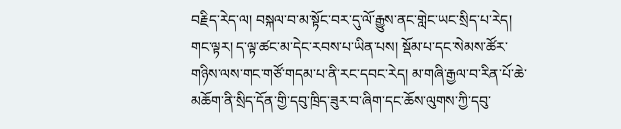བརྗིད་རེད་ལ། བསྐལ་བ་མ་སྟོང་བར་དུ་ལོ་རྒྱུས་ནང་གླེང་ཡང་སྲིད་པ་རེད། གང་ལྟར། ད་ལྟ་ཚང་མ་དེང་རབས་པ་ཡིན་པས། སྡོམ་པ་དང་སེམས་ཚོར་གཉིས་ལས་གང་གཙོ་གདམ་པ་ནི་རང་དབང་རེད། མ་གཞི་རྒྱལ་བ་རིན་པོ་ཆེ་མཆོག་ནི་སྲིད་དོན་གྱི་དབུ་ཁྲིད་ཟུར་བ་ཞིག་དང་ཆོས་ལུགས་ཀྱི་དབུ་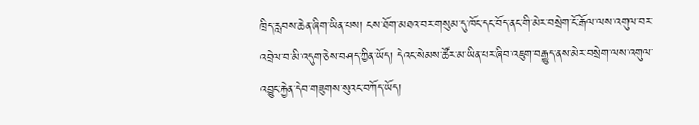ཁྲིད་རླབས་ཆེན་ཞིག་ཡིན་པས། ངས་ཐོག་མཐའ་བར་གསུམ་དུ་ཁོང་དང་བོད་ནང་གི་མེར་བསྲེག་ངོ་རྒོལ་ལས་འགུལ་བར་འབྲེལ་བ་མི་འདུག་ཅེས་བཤད་ཀྱིན་ཡོད། དེའང་སེམས་ཚོར་མ་ཡིན་པར་ཞིབ་འཇུག་བརྒྱུད་ནས་མེར་བསྲེག་ལས་འགུལ་འབྱུང་རྐྱེན་དེབ་གཟུགས་སུའང་བཀོད་ཡོད།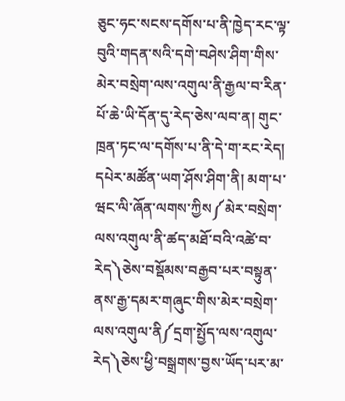ཅུང་ཧང་སངས་དགོས་པ་ནི་ཁྱེད་རང་ལྟ་བུའི་གདན་སའི་དགེ་བཤེས་ཤིག་གིས་མེར་བསྲེག་ལས་འགུལ་ནི་རྒྱལ་བ་རིན་པོ་ཆེ་ཡི་དོན་དུ་རེད་ཅེས་ལབ་ན། གུང་ཁྲན་ཏང་ལ་དགོས་པ་ནི་དེ་ག་རང་རེད། དཔེར་མཚོན་ཡག་ཤོས་ཤིག་ནི། མག་པ་ཝང་ལི་ཞོན་ལགས་ཀྱིས༼མེར་བསྲེག་ལས་འགུལ་ནི་ཚད་མཐོ་བའི་འཚེ་བ་རེད༽ཅེས་བསྡོམས་བརྒྱབ་པར་བསྟུན་ནས་རྒྱ་དམར་གཞུང་གིས་མེར་བསྲེག་ལས་འགུལ་ནི༼དྲག་སྤྱོད་ལས་འགུལ་རེད༽ཅེས་ཕྱི་བསྒྲགས་བྱས་ཡོད་པར་མ་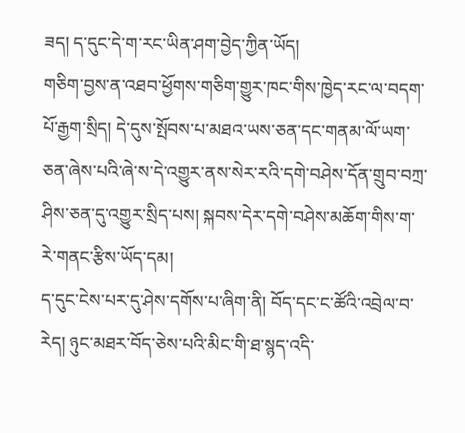ཟད། ད་དུང་དེ་ག་རང་ཡིན་ཤག་བྱེད་ཀྱིན་ཡོད།
གཅིག་བྱས་ན་འཐབ་ཕྱོགས་གཅིག་གྱུར་ཁང་གིས་ཁྱེད་རང་ལ་བདག་པོ་རྒྱག་སྲིད། དེ་དུས་སྤོབས་པ་མཐའ་ཡས་ཅན་དང་གནམ་ལོ་ཡག་ཅན་ཞེས་པའི་ཞེ་ས་དེ་འགྱུར་ནས་སེར་རའི་དགེ་བཤེས་དོན་གྲུབ་བཀྲ་ཤིས་ཅན་དུ་འགྱུར་སྲིད་པས། སྐབས་དེར་དགེ་བཤེས་མཆོག་གིས་ག་རེ་གནང་རྩིས་ཡོད་དམ།
ད་དུང་ངེས་པར་དུ་ཤེས་དགོས་པ་ཞིག་ནི། བོད་དང་ང་ཚོའི་འབྲེལ་བ་རེད། ཉུང་མཐར་བོད་ཅེས་པའི་མིང་གི་ཐ་སྙད་འདི་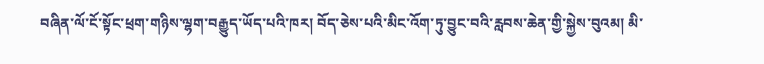བཞིན་ལོ་ངོ་སྟོང་ཕྲག་གཉིས་ལྷག་བརྒྱུད་ཡོད་པའི་ཁར། བོད་ཅེས་པའི་མིང་འོག་ཏུ་བྱུང་བའི་རླབས་ཆེན་གྱི་སྐྱེས་བུའམ། མི་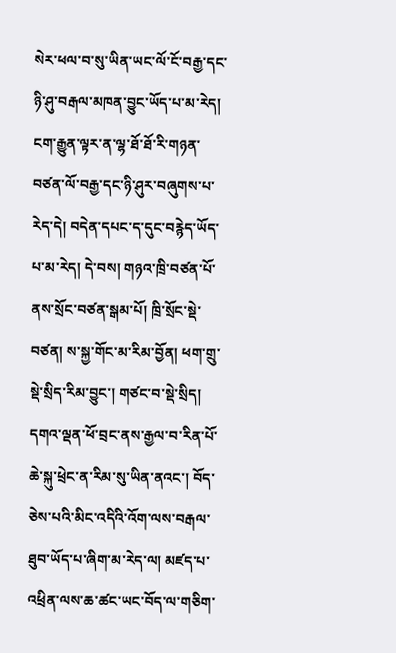སེར་ཕལ་བ་སུ་ཡིན་ཡང་ལོ་ངོ་བརྒྱ་དང་ཉི་ཤུ་བརྒལ་མཁན་བྱུང་ཡོད་པ་མ་རེད། ངག་རྒྱུན་ལྟར་ན་ལྷ་ཐོ་ཐོ་རི་གཉན་བཙན་ལོ་བརྒྱ་དང་ཉི་ཤུར་བཞུགས་པ་རེད་དེ། བདེན་དཔང་ད་དུང་བརྙེད་ཡོད་པ་མ་རེད། དེ་བས། གཉའ་ཁྲི་བཙན་པོ་ནས་སྲོང་བཙན་སྒམ་པོ། ཁྲི་སྲོང་སྡེ་བཙན། ས་སྐྱ་གོང་མ་རིམ་བྱོན། ཕག་གྲུ་སྡེ་སྲིད་རིམ་བྱུང་། གཙང་བ་སྡེ་སྲིད། དགའ་ལྡན་ཕོ་བྲང་ནས་རྒྱལ་བ་རིན་པོ་ཆེ་སྐུ་ཕྲེང་ན་རིམ་སུ་ཡིན་ནའང་། བོད་ཅེས་པའི་མིང་འདིའི་འོག་ལས་བརྒལ་ཐུབ་ཡོད་པ་ཞིག་མ་རེད་ལ། མཛད་པ་འཕྲིན་ལས་ཆ་ཚང་ཡང་བོད་ལ་གཅིག་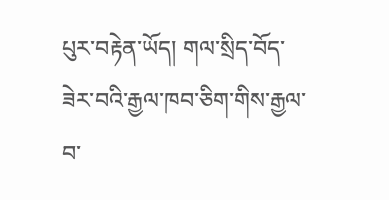པུར་བརྟེན་ཡོད། གལ་སྲིད་བོད་ཟེར་བའི་རྒྱལ་ཁབ་ཅིག་གིས་རྒྱལ་བ་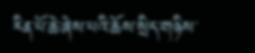རིན་པོ་ཆེ་ཞེས་པའི་ཆོས་སྲིད་གཉིས་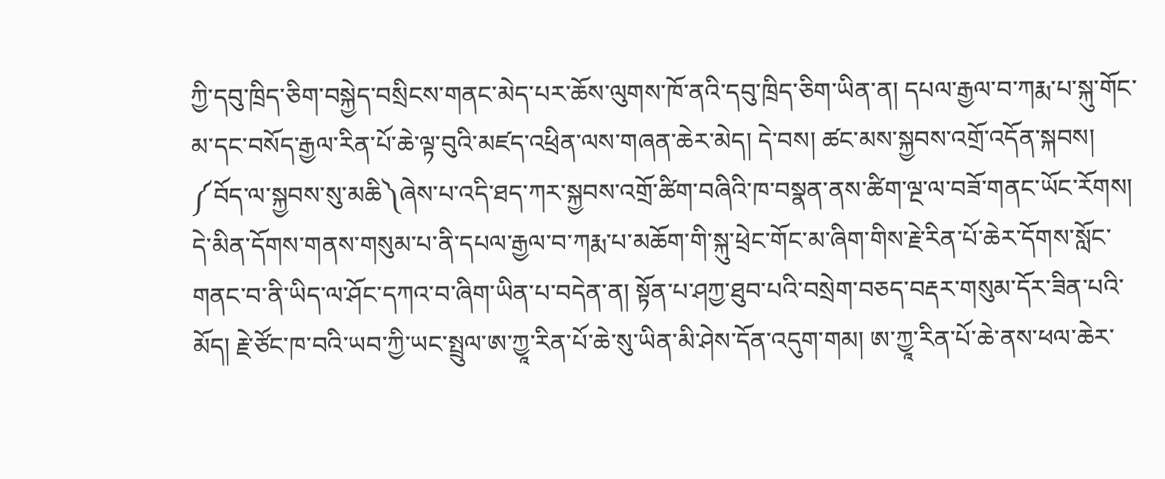ཀྱི་དབུ་ཁྲིད་ཅིག་བསྐྱེད་བསྲིངས་གནང་མེད་པར་ཆོས་ལུགས་ཁོ་ནའི་དབུ་ཁྲིད་ཅིག་ཡིན་ན། དཔལ་རྒྱལ་བ་ཀརྨ་པ་སྐུ་གོང་མ་དང་བསོད་རྒྱལ་རིན་པོ་ཆེ་ལྟ་བུའི་མཛད་འཕྲིན་ལས་གཞན་ཆེར་མེད། དེ་བས། ཚང་མས་སྐྱབས་འགྲོ་འདོན་སྐབས། ༼བོད་ལ་སྐྱབས་སུ་མཆི༽ཞེས་པ་འདི་ཐད་ཀར་སྐྱབས་འགྲོ་ཚིག་བཞིའི་ཁ་བསྣན་ནས་ཚིག་ལྔ་ལ་བཟོ་གནང་ཡོང་རོགས།
དེ་མིན་དོགས་གནས་གསུམ་པ་ནི་དཔལ་རྒྱལ་བ་ཀརྨ་པ་མཆོག་གི་སྐུ་ཕྲེང་གོང་མ་ཞིག་གིས་རྗེ་རིན་པོ་ཆེར་དོགས་སློང་གནང་བ་ནི་ཡིད་ལ་ཤོང་དཀའ་བ་ཞིག་ཡིན་པ་བདེན་ན། སྟོན་པ་ཤཀྱ་ཐུབ་པའི་བསྲེག་བཅད་བརྡར་གསུམ་དོར་ཟིན་པའི་མོད། རྗེ་ཙོང་ཁ་བའི་ཡབ་ཀྱི་ཡང་སྤྲུལ་ཨ་ཀྱཱ་རིན་པོ་ཆེ་སུ་ཡིན་མི་ཤེས་དོན་འདུག་གམ། ཨ་ཀྱཱ་རིན་པོ་ཆེ་ནས་ཕལ་ཆེར་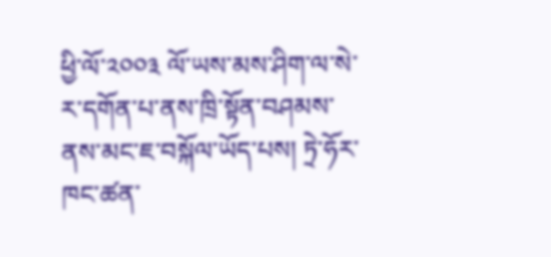ཕྱི་ལོ་༢༠༠༣ ལོ་ཡས་མས་ཤིག་ལ་སེ་ར་དགོན་པ་ནས་ཁྲི་སྟོན་བཤམས་ནས་མང་ཇ་བསྐོལ་ཡོད་པས། ཏྲེ་ཧོར་ཁང་ཚན་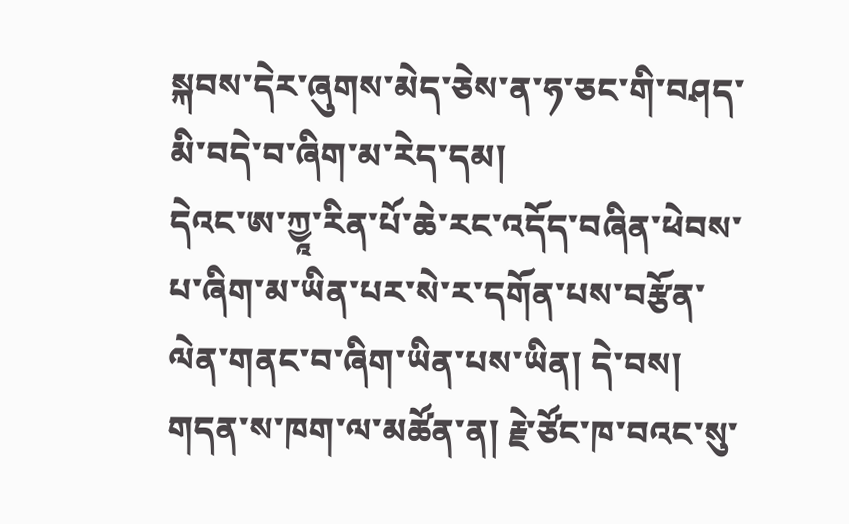སྐབས་དེར་ཞུགས་མེད་ཅེས་ན་ཧ་ཅང་གི་བཤད་མི་བདེ་བ་ཞིག་མ་རེད་དམ།
དེའང་ཨ་ཀྱཱ་རིན་པོ་ཆེ་རང་འདོད་བཞིན་ཕེབས་པ་ཞིག་མ་ཡིན་པར་སེ་ར་དགོན་པས་བརྩོན་ལེན་གནང་བ་ཞིག་ཡིན་པས་ཡིན། དེ་བས། གདན་ས་ཁག་ལ་མཚོན་ན། རྗེ་ཙོང་ཁ་བའང་སུ་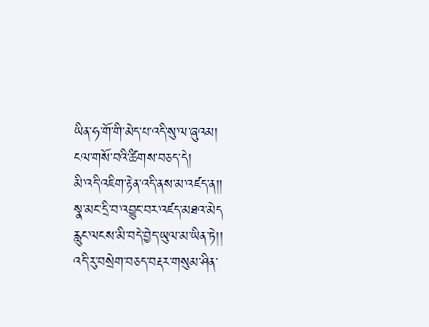ཡིན་ཧ་གོ་གི་མེད་པ་འདི་སུ་ལ་ཞུའམ།
ངལ་གསོ་བའི་ཚིགས་བཅད་དེ།
མི་འདི་འཇིག་རྟེན་འདི་ནས་མ་འཛད་ན།།
སྣ་མང་དྲི་བ་འབྱུང་བར་འཛད་མཐའ་མེད
རླུང་ལངས་མི་བདེ་བྱེད་ཡུལ་མ་ཡིན་ཏེ།།
འདི་རུ་བསྲེག་བཅད་བརྡར་གསུམ་ཤིན་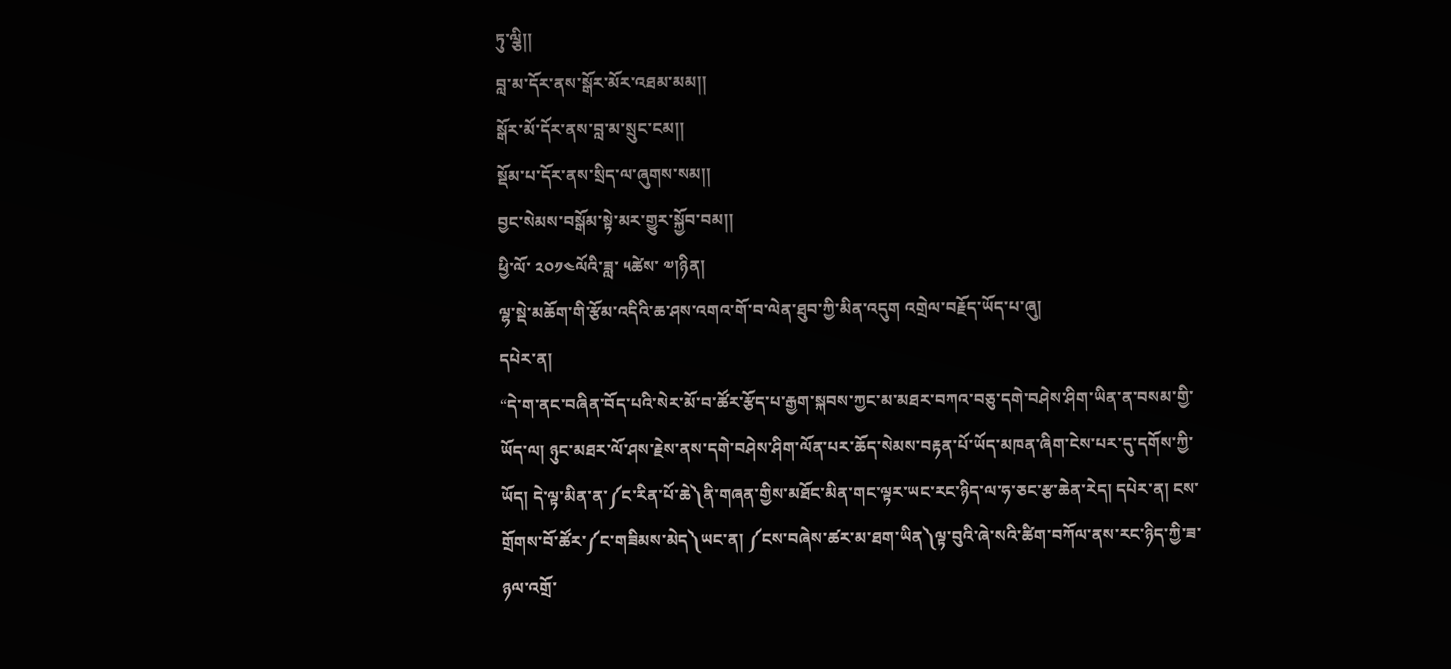ཏུ་ལྕི།།
བླ་མ་དོར་ནས་སྒོར་མོར་འཐམ་མམ།།
སྒོར་མོ་དོར་ནས་བླ་མ་སྲུང་ངམ།།
སྡོམ་པ་དོར་ནས་སྲིད་ལ་ཞུགས་སམ།།
བྱང་སེམས་བསྒོམ་སྟེ་མར་གྱུར་སྐྱོབ་བམ།།
ཕྱི་ལོ་ ༢༠༡༤ལོའི་ཟླ་ ༥ཚེས་ ༧།ཉིན།
ལྷ་སྡེ་མཆོག་གི་རྩོམ་འདིའི་ཆ་ཤས་འགའ་གོ་བ་ལེན་ཐུབ་ཀྱི་མིན་འདུག འགྲེལ་བརྗོད་ཡོད་པ་ཞུ།
དཔེར་ན།
“དེ་ག་ནང་བཞིན་བོད་པའི་སེར་མོ་བ་ཚོར་རྩོད་པ་རྒྱག་སྐབས་ཀྱང་མ་མཐར་བཀའ་བཅུ་དགེ་བཤེས་ཤིག་ཡིན་ན་བསམ་གྱི་ཡོད་ལ། ཉུང་མཐར་ལོ་ཤས་རྗེས་ནས་དགེ་བཤེས་ཤིག་ལོན་པར་ཆོད་སེམས་བརྟན་པོ་ཡོད་མཁན་ཞིག་ངེས་པར་དུ་དགོས་ཀྱི་ཡོད། དེ་ལྟ་མིན་ན་༼ང་རིན་པོ་ཆེ༽ནི་གཞན་གྱིས་མཐོང་མིན་གང་ལྟར་ཡང་རང་ཉིད་ལ་ཧ་ཅང་རྩ་ཆེན་རེད། དཔེར་ན། ངས་གྲོགས་བོ་ཚོར་༼ང་གཟིམས་མེད༽ཡང་ན། ༼ངས་བཞེས་ཚར་མ་ཐག་ཡིན༽ལྟ་བུའི་ཞེ་སའི་ཚིག་བཀོལ་ནས་རང་ཉིད་ཀྱི་ཟ་ཉལ་འགྲོ་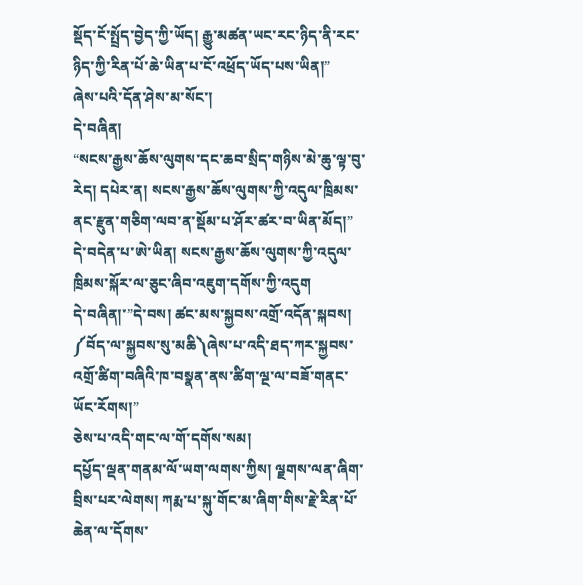སྡོད་ངོ་སྤྲོད་བྱེད་ཀྱི་ཡོད། རྒྱུ་མཚན་ཡང་རང་ཉིད་ནི་རང་ཉིད་ཀྱི་རིན་པོ་ཆེ་ཡིན་པ་ངོ་འཕྲོད་ཡོད་པས་ཡིན།”
ཞེས་པའི་དོན་ཤེས་མ་སོང་།
དེ་བཞིན།
“སངས་རྒྱས་ཆོས་ལུགས་དང་ཆབ་སྲིད་གཉིས་མེ་ཆུ་ལྟ་བུ་རེད། དཔེར་ན། སངས་རྒྱས་ཆོས་ལུགས་ཀྱི་འདུལ་ཁྲིམས་ནང་རྫུན་གཅིག་ལབ་ན་སྡོམ་པ་ཤོར་ཚར་བ་ཡིན་མོད།”
དེ་བདེན་པ་ཨེ་ཡིན། སངས་རྒྱས་ཆོས་ལུགས་ཀྱི་འདུལ་ཁྲིམས་སྐོར་ལ་ཅུང་ཞིབ་འཇུག་དགོས་ཀྱི་འདུག
དེ་བཞིན།་”དེ་བས། ཚང་མས་སྐྱབས་འགྲོ་འདོན་སྐབས། ༼བོད་ལ་སྐྱབས་སུ་མཆི༽ཞེས་པ་འདི་ཐད་ཀར་སྐྱབས་འགྲོ་ཚིག་བཞིའི་ཁ་བསྣན་ནས་ཚིག་ལྔ་ལ་བཟོ་གནང་ཡོང་རོགས།”
ཅེས་པ་འདི་གང་ལ་གོ་དགོས་སམ།
དཔྱོད་ལྡན་གནམ་ལོ་ཡག་ལགས་ཀྱིས། ལྗགས་ལན་ཞིག་བྲིས་པར་ལེགས། ཀརྨ་པ་སྐུ་གོང་མ་ཞིག་གིས་རྗེ་རིན་པོ་ཆེན་ལ་དོགས་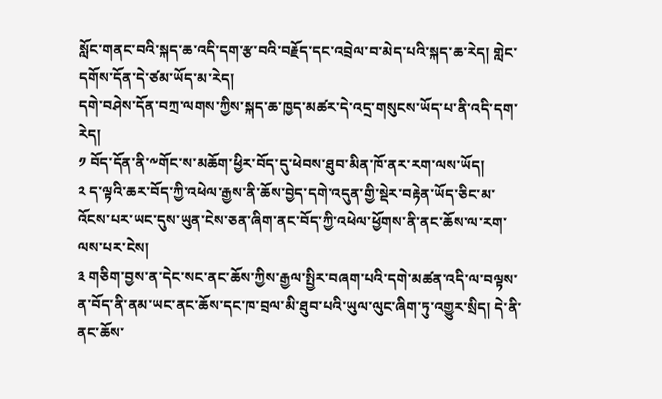སློང་གནང་བའི་སྐད་ཆ་འདི་དག་རྩ་བའི་བརྗོད་དང་འབྲེལ་བ་མེད་པའི་སྐད་ཆ་རེད། གླེང་དགོས་དོན་དེ་ཙམ་ཡོད་མ་རེད།
དགེ་བཤེས་དོན་བཀྲ་ལགས་ཀྱིས་སྐད་ཆ་ཁྱད་མཚར་དེ་འདྲ་གསུངས་ཡོད་པ་ནི་འདི་དག་རེད།
༡ བོད་དོན་ནི་༸གོང་ས་མཆོག་ཕྱིར་བོད་དུ་ཕེབས་ཐུབ་མིན་ཁོ་ནར་རག་ལས་ཡོད།
༢ ད་ལྟའི་ཆར་བོད་ཀྱི་འཕེལ་རྒྱས་ནི་ཆོས་བྱེད་དགེ་འདུན་གྱི་སྡེར་བརྟེན་ཡོད་ཅིང་མ་འོངས་པར་ཡང་དུས་ཡུན་ངེས་ཅན་ཞིག་ནང་བོད་ཀྱི་འཕེལ་ཕྱོགས་ནི་ནང་ཆོས་ལ་རག་ལས་པར་ངེས།
༣ གཅིག་བྱས་ན་དེང་སང་ནང་ཆོས་ཀྱིས་རྒྱལ་སྤྱིར་བཞག་པའི་དགེ་མཚན་འདི་ལ་བལྟས་ན་བོད་ནི་ནམ་ཡང་ནང་ཆོས་དང་ཁ་བྲལ་མི་ཐུབ་པའི་ཡུལ་ལུང་ཞིག་ཏུ་འགྱུར་སྲིད། དེ་ནི་ནང་ཆོས་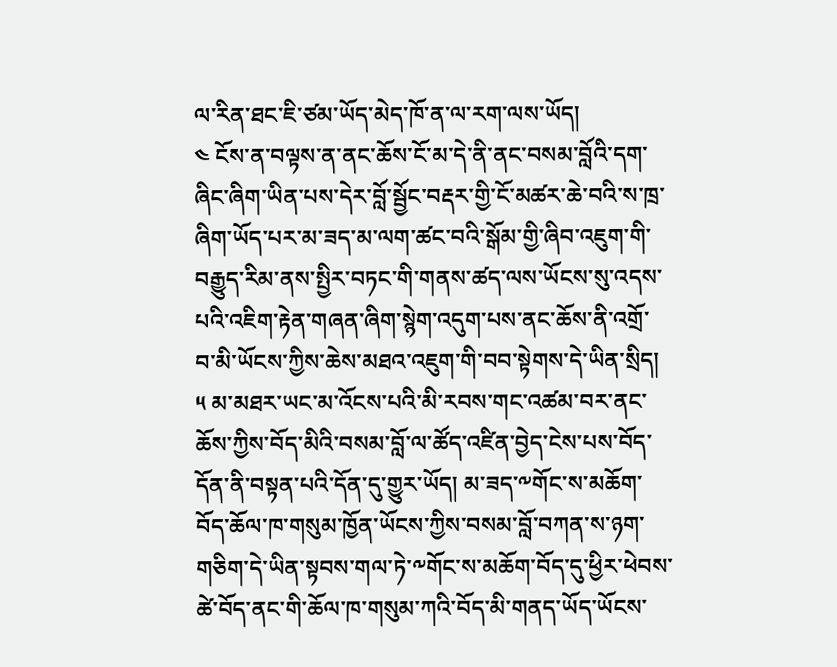ལ་རིན་ཐང་ཇི་ཙམ་ཡོད་མེད་ཁོ་ན་ལ་རག་ལས་ཡོད།
༤ ངོས་ན་བལྟས་ན་ནང་ཆོས་ངོ་མ་དེ་ནི་ནང་བསམ་བློའི་དག་ཞིང་ཞིག་ཡིན་པས་དེར་བློ་སྦྱོང་བརྡར་གྱི་ངོ་མཚར་ཆེ་བའི་ས་ཁྲ་ཞིག་ཡོད་པར་མ་ཟད་མ་ལག་ཚང་བའི་སྒོམ་གྱི་ཞིབ་འཇུག་གི་བརྒྱུད་རིམ་ནས་སྤྱིར་བཏང་གི་གནས་ཚད་ལས་ཡོངས་སུ་འདས་པའི་འཇིག་རྟེན་གཞན་ཞིག་སྙེག་འདུག་པས་ནང་ཆོས་ནི་འགྲོ་བ་མི་ཡོངས་ཀྱིས་ཆེས་མཐའ་འཇུག་གི་བབ་སྟེགས་དེ་ཡིན་སྲིད།
༥ མ་མཐར་ཡང་མ་འོངས་པའི་མི་རབས་གང་འཚམ་བར་ནང་ཆོས་ཀྱིས་བོད་མིའི་བསམ་བློ་ལ་ཚོད་འཛིན་བྱེད་ངེས་པས་བོད་དོན་ནི་བསྟན་པའི་དོན་དུ་གྱུར་ཡོད། མ་ཟད་༸གོང་ས་མཆོག་བོད་ཆོལ་ཁ་གསུམ་ཁྱོན་ཡོངས་ཀྱིས་བསམ་བློ་བཀན་ས་ཉག་གཅིག་དེ་ཡིན་སྟབས་གལ་ཏེ་༸གོང་ས་མཆོག་བོད་དུ་ཕྱིར་ཕེབས་ཚེ་བོད་ནང་གི་ཆོལ་ཁ་གསུམ་ཀའི་བོད་མི་གནད་ཡོད་ཡོངས་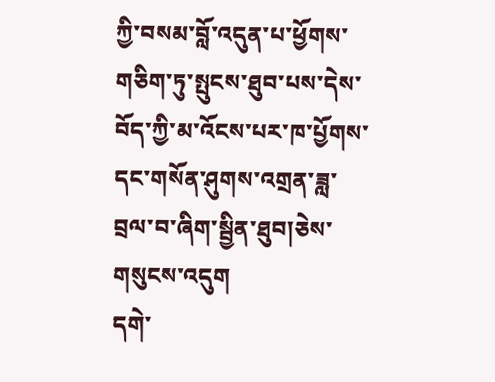ཀྱི་བསམ་བློ་འདུན་པ་ཕྱོགས་གཅིག་ཏུ་སྤུངས་ཐུབ་པས་དེས་བོད་ཀྱི་མ་འོངས་པར་ཁ་པྱོགས་དང་གསོན་ཤུགས་འགྲན་ཟླ་བྲལ་བ་ཞིག་སྦྱིན་ཐུབ།ཅེས་གསུངས་འདུག
དགེ་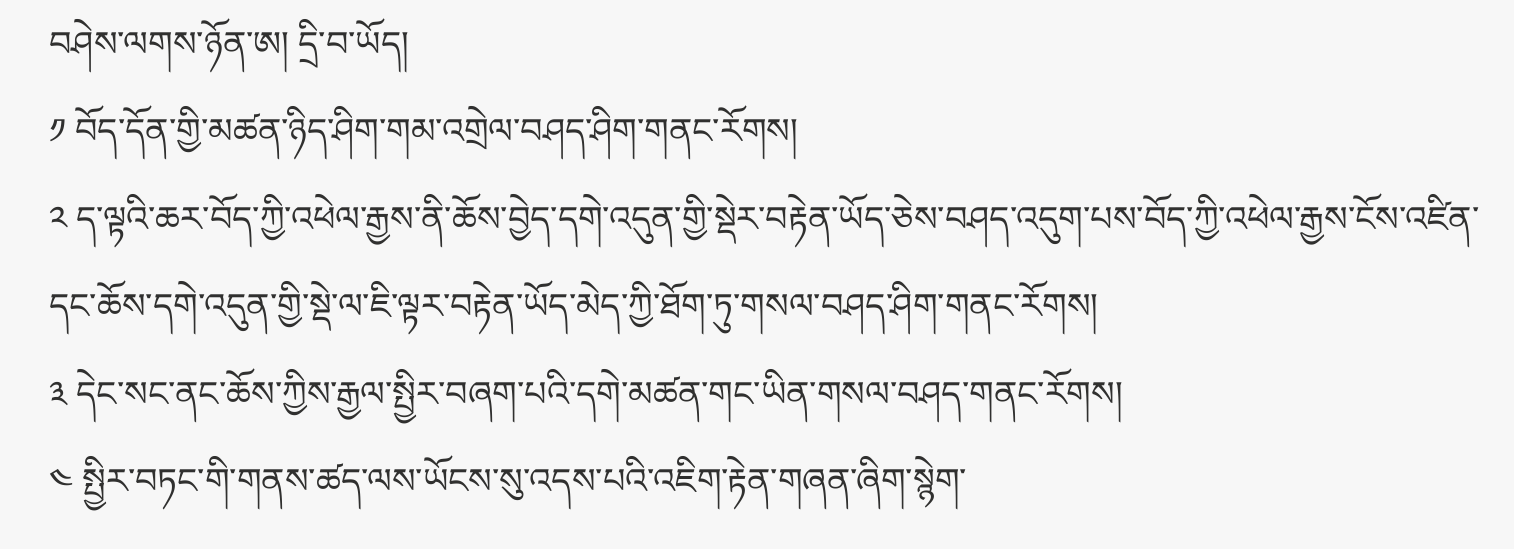བཤེས་ལགས་ཉོན་ཨ། དྲི་བ་ཡོད།
༡ བོད་དོན་གྱི་མཚན་ཉིད་ཤིག་གམ་འགྲེལ་བཤད་ཤིག་གནང་རོགས།
༢ ད་ལྟའི་ཆར་བོད་ཀྱི་འཕེལ་རྒྱས་ནི་ཆོས་བྱེད་དགེ་འདུན་གྱི་སྡེར་བརྟེན་ཡོད་ཅེས་བཤད་འདུག་པས་བོད་ཀྱི་འཕེལ་རྒྱས་ངོས་འཛིན་དང་ཆོས་དགེ་འདུན་གྱི་སྡེ་ལ་ཇི་ལྟར་བརྟེན་ཡོད་མེད་ཀྱི་ཐོག་ཏུ་གསལ་བཤད་ཤིག་གནང་རོགས།
༣ དེང་སང་ནང་ཆོས་ཀྱིས་རྒྱལ་སྤྱིར་བཞག་པའི་དགེ་མཚན་གང་ཡིན་གསལ་བཤད་གནང་རོགས།
༤ སྤྱིར་བཏང་གི་གནས་ཚད་ལས་ཡོངས་སུ་འདས་པའི་འཇིག་རྟེན་གཞན་ཞིག་སྙེག་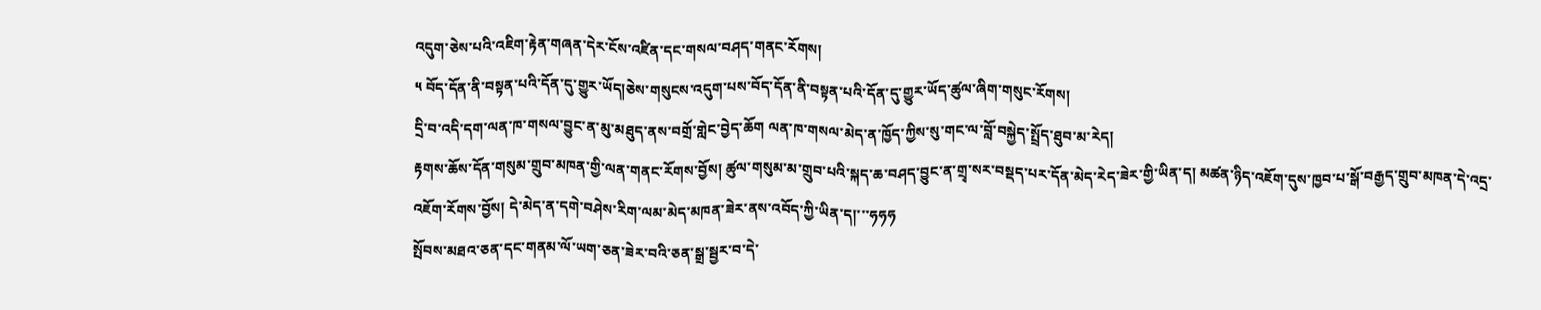འདུག་ཅེས་པའི་འཇིག་རྟེན་གཞན་དེར་ངོས་འཛིན་དང་གསལ་བཤད་གནང་རོགས།
༥ བོད་དོན་ནི་བསྟན་པའི་དོན་དུ་གྱུར་ཡོད།ཅེས་གསུངས་འདུག་པས་བོད་དོན་ནི་བསྟན་པའི་དོན་དུ་གྱུར་ཡོད་ཚུལ་ཞིག་གསུང་རོགས།
དྲི་བ་འདི་དག་ལན་ཁ་གསལ་བྱུང་ན་མུ་མཐུད་ནས་བགྲོ་གླེང་བྱེད་ཆོག ལན་ཁ་གསལ་མེད་ན་ཁྱོད་ཀྱིས་སུ་གང་ལ་བློ་བསྐྱེད་སྤྲོད་ཐུབ་མ་རེད།
རྟགས་ཆོས་དོན་གསུམ་གྲུབ་མཁན་གྱི་ལན་གནང་རོགས་བྱོས། ཚུལ་གསུམ་མ་གྲུབ་པའི་སྐད་ཆ་བཤད་བྱུང་ན་གྲྭ་སར་བསྡད་པར་དོན་མེད་རེད་ཟེར་གྱི་ཡིན་ད། མཚན་ཉིད་འཇོག་དུས་ཁྱབ་པ་སྒོ་བརྒྱད་གྲུབ་མཁན་དེ་འདྲ་འཇོག་རོགས་བྱོས། དེ་མེད་ན་དགེ་བཤེས་རིག་ལམ་མེད་མཁན་ཟེར་ནས་འབོད་ཀྱི་ཡིན་ད།་་་ཧཧཧ
སྤོབས་མཐའ་ཅན་དང་གནམ་ལོ་ཡག་ཅན་ཟེར་བའི་ཅན་སྒྲ་སྦྱར་བ་དེ་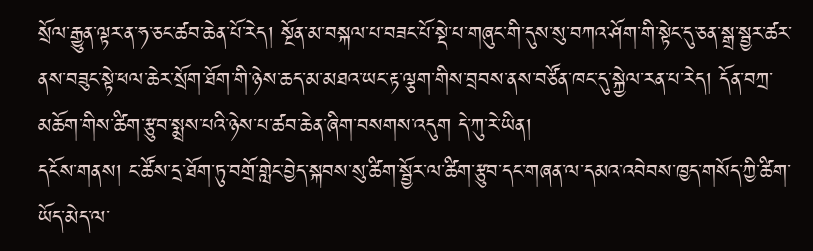སྲོལ་རྒྱུན་ལྟར་ན་ཧ་ཅང་ཚབ་ཆེན་པོ་རེད། སྔོན་མ་བསྐལ་པ་བཟང་པོ་སྡེ་པ་གཞུང་གི་དུས་སུ་བཀའ་ཤོག་གི་སྟེང་དུ་ཅན་སྒྲ་སྦྱར་ཚར་ནས་བཟུང་སྟེ་ཕལ་ཆེར་སྲོག་ཐོག་གི་ཉེས་ཆད་མ་མཐའ་ཡང་རྟ་ལྕག་གིས་བྲབས་ནས་བཙོན་ཁང་དུ་སྐྱེལ་རན་པ་རེད། དོན་བཀྲ་མཆོག་གིས་ཚིག་རྩུབ་སྨྲས་པའི་ཉེས་པ་ཚབ་ཆེན་ཞིག་བསགས་འདུག དེ་ཀུ་རེ་ཡིན།
དངོས་གནས། ང་ཚོས་དྲ་ཐོག་ཏུ་བགྲོ་གླེང་བྱེད་སྐབས་སུ་ཚིག་སྦྱོར་ལ་ཚིག་རྩུབ་དང་གཞན་ལ་དམའ་འབེབས་ཁྱད་གསོད་ཀྱི་ཚིག་ཡོད་མེད་ལ་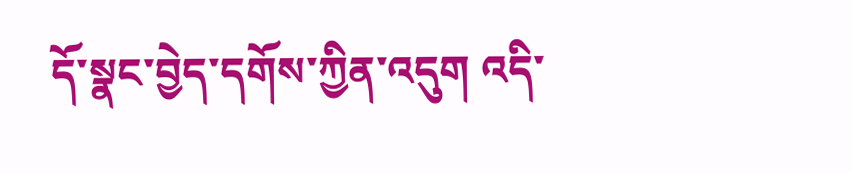དོ་སྣང་བྱེད་དགོས་ཀྱིན་འདུག འདི་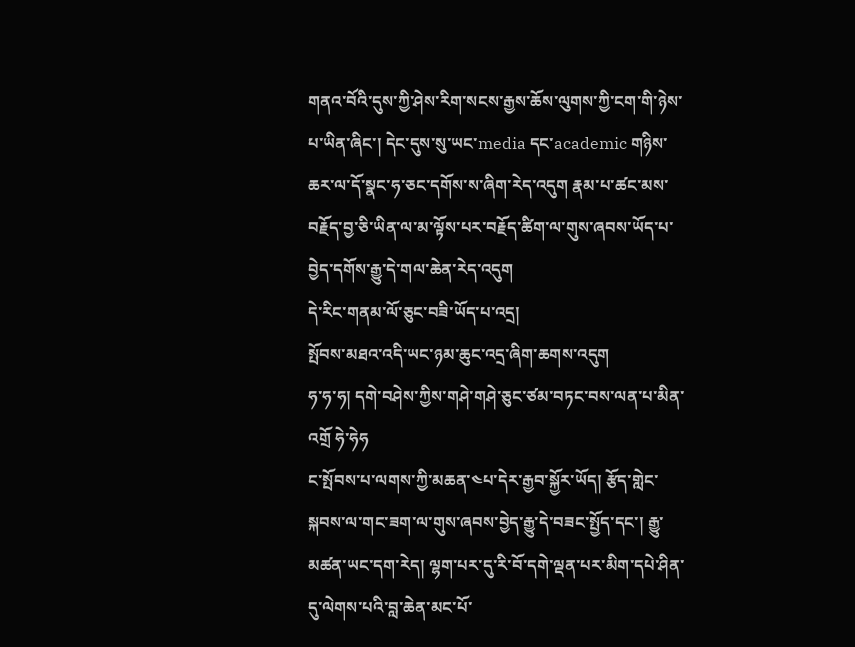གནའ་བོའི་དུས་ཀྱི་ཤེས་རིག་སངས་རྒྱས་ཆོས་ལུགས་ཀྱི་ངག་གི་ཉེས་པ་ཡིན་ཞིང་། དེང་དུས་སུ་ཡང་media དང་academic གཉིས་ཆར་ལ་དོ་སྣང་ཧ་ཅང་དགོས་ས་ཞིག་རེད་འདུག རྣམ་པ་ཚང་མས་བརྗོད་བྱ་ཅི་ཡིན་ལ་མ་ལྟོས་པར་བརྗོད་ཚིག་ལ་གུས་ཞབས་ཡོད་པ་བྱེད་དགོས་རྒྱུ་དེ་གལ་ཆེན་རེད་འདུག
དེ་རིང་གནམ་ལོ་ཅུང་བཟི་ཡོད་པ་འདྲ།
སྤོབས་མཐའ་འདི་ཡང་ཉམ་ཆུང་འདྲ་ཞིག་ཆགས་འདུག
ཧ་ཧ་ཧ། དགེ་བཤེས་ཀྱིས་གཤེ་གཤེ་ཅུང་ཙམ་བཏང་བས་ལན་པ་མིན་འགྲོ ཧེ་ཧེཧ
ང་སྤོབས་པ་ལགས་ཀྱི་མཆན་༤པ་དེར་རྒྱབ་སྐྱོར་ཡོད། རྩོད་གླེང་སྐབས་ལ་གང་ཟག་ལ་གུས་ཞབས་བྱེད་རྒྱུ་དེ་བཟང་སྤྱོད་དང་། རྒྱུ་མཚན་ཡང་དག་རེད། ལྷག་པར་དུ་རི་བོ་དགེ་ལྡན་པར་མིག་དཔེ་ཤིན་དུ་ལེགས་པའི་བླ་ཆེན་མང་པོ་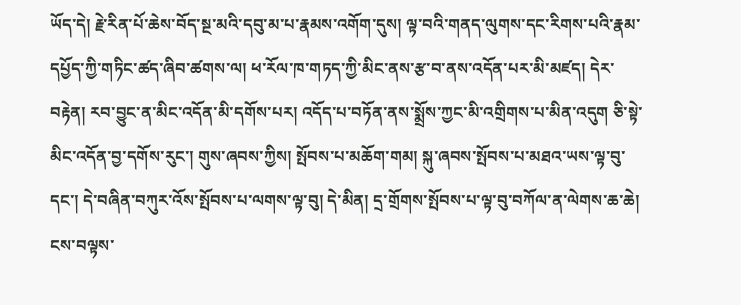ཡོད་དེ། རྗེ་རིན་པོ་ཆེས་བོད་སྔ་མའི་དབུ་མ་པ་རྣམས་འགོག་དུས། ལྟ་བའི་གནད་ལུགས་དང་རིགས་པའི་རྣམ་དཔྱོད་ཀྱི་གཏིང་ཚད་ཞིབ་ཚགས་ལ། ཕ་རོལ་ཁ་གཏད་ཀྱི་མིང་ནས་རྩ་བ་ནས་འདོན་པར་མི་མཛད། དེར་བརྟེན། རབ་བྱུང་ན་མིང་འདོན་མི་དགོས་པར། འདོད་པ་བཏོན་ནས་སྨྲོས་ཀྱང་མི་འགྲིགས་པ་མིན་འདུག ཅི་སྟེ་མིང་འདོན་བྱ་དགོས་རུང་། གུས་ཞབས་ཀྱིས། སྤོབས་པ་མཆོག་གམ། སྐུ་ཞབས་སྤོབས་པ་མཐའ་ཡས་ལྟ་བུ་དང་། དེ་བཞིན་བཀུར་འོས་སྤོབས་པ་ལགས་ལྟ་བུ། དེ་མིན། དྲ་གྲོགས་སྤོབས་པ་ལྟ་བུ་བཀོལ་ན་ལེགས་ཆ་ཆེ།
ངས་བལྟས་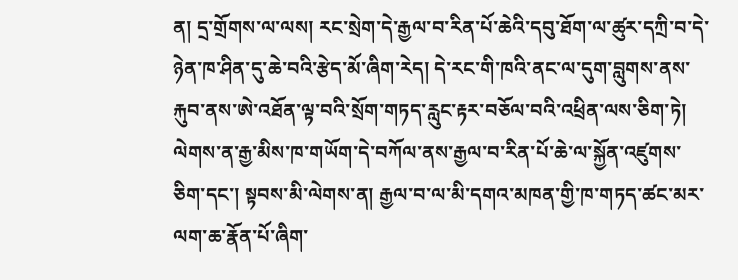ན། དྲ་གྲོགས་ལ་ལས། རང་སྲེག་དེ་རྒྱལ་བ་རིན་པོ་ཆེའི་དབུ་ཐོག་ལ་ཚུར་དཀྲི་བ་དེ་ཉེན་ཁ་ཤིན་དུ་ཆེ་བའི་རྩེད་མོ་ཞིག་རེད། དེ་རང་གི་ཁའི་ནང་ལ་དུག་བླུགས་ནས་རྐུབ་ནས་ཨེ་འཐོན་ལྟ་བའི་སྲོག་གཏད་རླུང་རྟར་བཅོལ་བའི་འཕྲིན་ལས་ཅིག་ཏེ། ལེགས་ན་རྒྱ་མིས་ཁ་གཡོག་དེ་བཀོལ་ནས་རྒྱལ་བ་རིན་པོ་ཆེ་ལ་སྐྱོན་འཛུགས་ཅིག་དང་། སྟབས་མི་ལེགས་ན། རྒྱལ་བ་ལ་མི་དགའ་མཁན་གྱི་ཁ་གཏད་ཚང་མར་ལག་ཆ་རྣོན་པོ་ཞིག་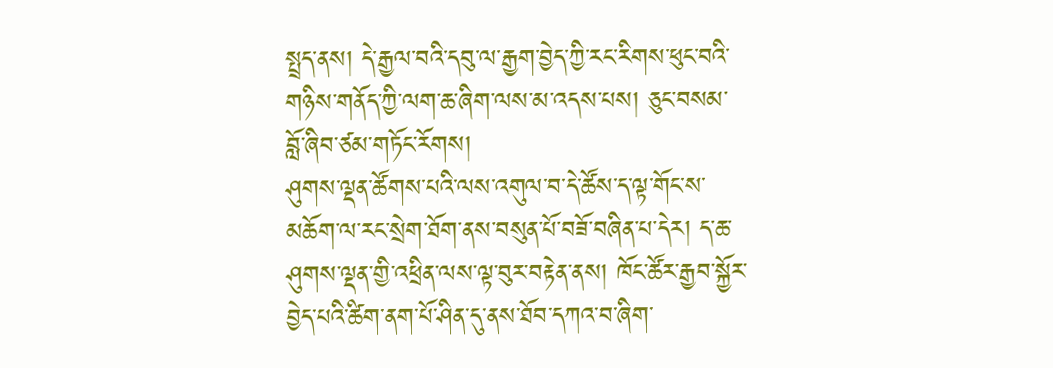སྤྲད་ནས། དེ་རྒྱལ་བའི་དབུ་ལ་རྒྱག་བྱེད་ཀྱི་རང་རིགས་ཕུང་བའི་གཉིས་གནོད་ཀྱི་ལག་ཆ་ཞིག་ལས་མ་འདས་པས། ཅུང་བསམ་བློ་ཞིབ་ཙམ་གཏོང་རོགས།
ཤུགས་ལྡན་ཚོགས་པའི་ལས་འགུལ་བ་དེ་ཚོས་ད་ལྟ་གོང་ས་མཆོག་ལ་རང་སྲེག་ཐོག་ནས་བསུན་པོ་བཟོ་བཞིན་པ་དེར། ད་ཆ་ཤུགས་ལྡན་གྱི་འཕྲིན་ལས་ལྟ་བུར་བརྟེན་ནས། ཁོང་ཚོར་རྒྱབ་སྐྱོར་བྱེད་པའི་ཚིག་ནག་པོ་ཤིན་དུ་ནས་ཐོབ་དཀའ་བ་ཞིག་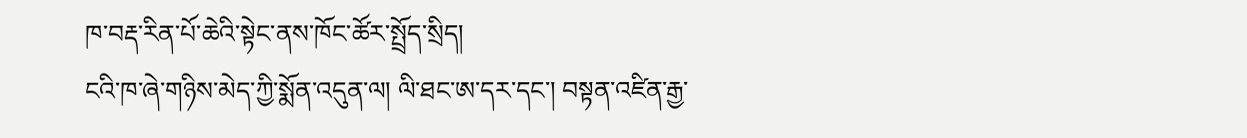ཁ་བརྡ་རིན་པོ་ཆེའི་སྟེང་ནས་ཁོང་ཚོར་སྤྲོད་སྲིད།
ངའི་ཁ་ཞེ་གཉིས་མེད་ཀྱི་སྨོན་འདུན་ལ། ལི་ཐང་ཨ་དར་དང་། བསྟན་འཛིན་རྒྱ་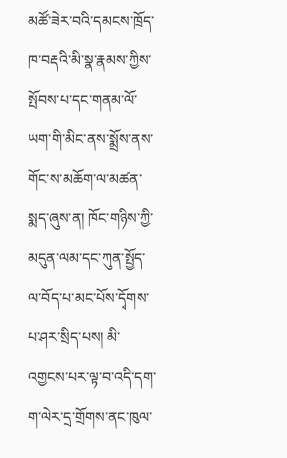མཚོ་ཟེར་བའི་དམངས་ཁྲོད་ཁ་བརྡའི་མི་སྣ་རྣམས་ཀྱིས་སྤོབས་པ་དང་གནམ་ལོ་ཡག་གི་མིང་ནས་སྨྲོས་ནས་གོང་ས་མཆོག་ལ་མཚན་སྨད་ཞུས་ན། ཁོང་གཉིས་ཀྱི་མདུན་ལམ་དང་ཀུན་སྤྱོད་ལ་བོད་པ་མང་པོས་དྭོགས་པ་ཤར་སྲིད་པས། མི་འགྱངས་པར་ལྟ་བ་འདི་དག་ག་ལེར་དྲ་གྲོགས་ནང་ཁུལ་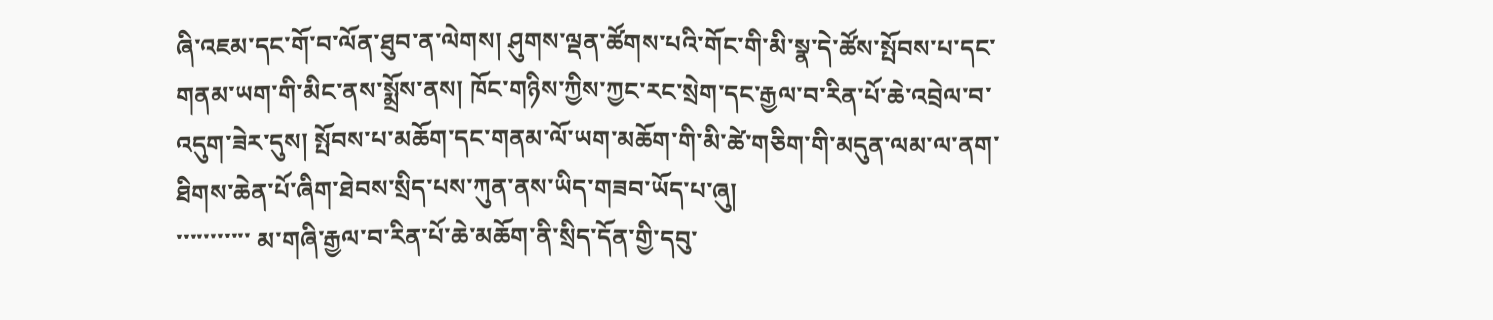ཞི་འཇམ་དང་གོ་བ་ལོན་ཐུབ་ན་ལེགས། ཤུགས་ལྡན་ཚོགས་པའི་གོང་གི་མི་སྣ་དེ་ཚོས་སྤོབས་པ་དང་གནམ་ཡག་གི་མིང་ནས་སྨྲོས་ནས། ཁོང་གཉིས་ཀྱིས་ཀྱང་རང་སྲེག་དང་རྒྱལ་བ་རིན་པོ་ཆེ་འབྲེལ་བ་འདུག་ཟེར་དུས། སྤོབས་པ་མཆོག་དང་གནམ་ལོ་ཡག་མཆོག་གི་མི་ཚེ་གཅིག་གི་མདུན་ལམ་ལ་ནག་ཐིགས་ཆེན་པོ་ཞིག་ཐེབས་སྲིད་པས་ཀུན་ནས་ཡིད་གཟབ་ཡོད་པ་ཞུ།
་་་་་་་་་་་ མ་གཞི་རྒྱལ་བ་རིན་པོ་ཆེ་མཆོག་ནི་སྲིད་དོན་གྱི་དབུ་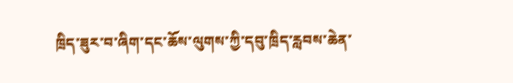ཁྲིད་ཟུར་བ་ཞིག་དང་ཆོས་ལུགས་ཀྱི་དབུ་ཁྲིད་རླབས་ཆེན་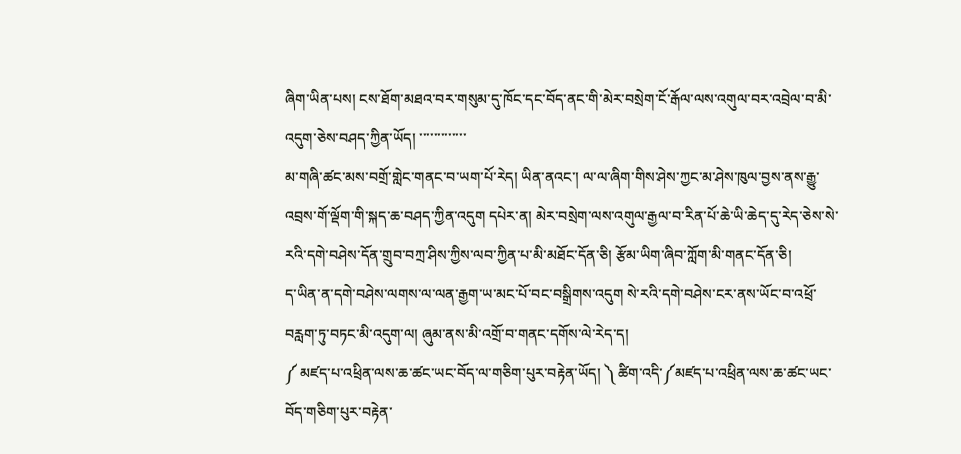ཞིག་ཡིན་པས། ངས་ཐོག་མཐའ་བར་གསུམ་དུ་ཁོང་དང་བོད་ནང་གི་མེར་བསྲེག་ངོ་རྒོལ་ལས་འགུལ་བར་འབྲེལ་བ་མི་འདུག་ཅེས་བཤད་ཀྱིན་ཡོད། ་་་་་་་་་་་་་
མ་གཞི་ཚང་མས་བགྲོ་གླེང་གནང་བ་ཡག་པོ་རེད། ཡིན་ནའང་། ལ་ལ་ཞིག་གིས་ཤེས་ཀྱང་མ་ཤེས་ཁུལ་བྱས་ནས་རྒྱུ་འབྲས་གོ་ལྡོག་གི་སྐད་ཆ་བཤད་ཀྱིན་འདུག དཔེར་ན། མེར་བསྲེག་ལས་འགུལ་རྒྱལ་བ་རིན་པོ་ཆེ་ཡི་ཆེད་དུ་རེད་ཅེས་སེ་རའི་དགེ་བཤེས་དོན་གྲུབ་བཀྲ་ཤིས་ཀྱིས་ལབ་ཀྱིན་པ་མི་མཐོང་དོན་ཅི། རྩོམ་ཡིག་ཞིབ་ཀློག་མི་གནང་དོན་ཅི།
ད་ཡིན་ན་དགེ་བཤེས་ལགས་ལ་ལན་རྒྱག་ཡ་མང་པོ་བང་བསྒྲིགས་འདུག སེ་རའི་དགེ་བཤེས་ངར་ནས་ཡོང་བ་འཕྲོ་བརླག་ཏུ་བཏང་མི་འདུག་ལ། ཞུམ་ནས་མི་འགྲོ་བ་གནང་དགོས་ལེ་རེད་ད།
༼ མཛད་པ་འཕྲིན་ལས་ཆ་ཚང་ཡང་བོད་ལ་གཅིག་པུར་བརྟེན་ཡོད། ༽ ཚིག་འདི་༼མཛད་པ་འཕྲིན་ལས་ཆ་ཚང་ཡང་བོད་གཅིག་པུར་བརྟེན་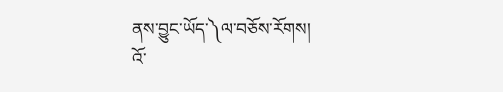ནས་བྱུང་ཡོད་༽ལ་བཅོས་རོགས།
འོ་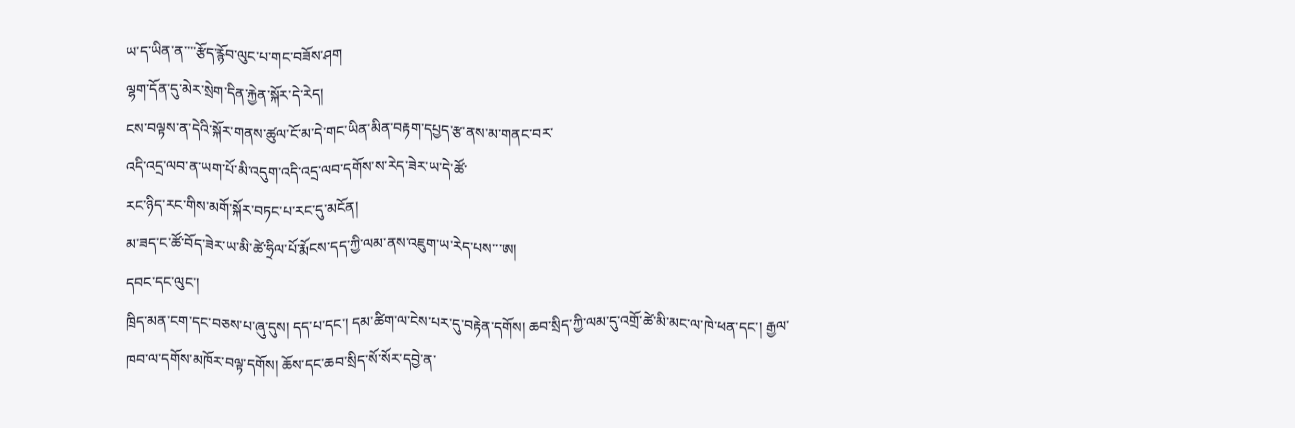ཡ་ད་ཡིན་ན་་་་རྩོད་རྙོབ་ལུང་པ་གང་བཟོས་ཤག
ལྷག་དོན་དུ་མེར་སྲེག་དིན་རྐྱེན་སྐོར་དེ་རེད།
ངས་བལྟས་ན་དེའི་སྐོར་གནས་ཚུལ་ངོ་མ་དེ་གང་ཡིན་མིན་བརྟག་དཔྱད་རྩ་ནས་མ་གནང་བར་
འདི་འདྲ་ལབ་ན་ཡག་པོ་མི་འདུག་འདི་འདྲ་ལབ་དགོས་ས་རེད་ཟེར་ཡ་དེ་ཚོ་
རང་ཉིད་རང་གིས་མགོ་སྐོར་བཏང་པ་རང་དུ་མངོན།
མ་ཟད་ང་ཚོ་བོད་ཟེར་ཡ་མི་ཚེ་ཧྲིལ་པོ་རྨོངས་དད་ཀྱི་ལམ་ནས་འཇུག་ཡ་རེད་པས་་་ཨ།
དབང་དང་ལུང་།
ཁྲིད་མན་ངག་དང་བཅས་པ་ཞུ་དུས། དད་པ་དང་། དམ་ཚིག་ལ་ངེས་པར་དུ་བརྟེན་དགོས། ཆབ་སྲིད་ཀྱི་ལམ་དུ་འགྲོ་ཚེ་མི་མང་ལ་ཁེ་ཕན་དང་། རྒྱལ་ཁབ་ལ་དགོས་མཁོར་བལྟ་དགོས། ཆོས་དང་ཆབ་སྲིད་སོ་སོར་དབྱེ་ན་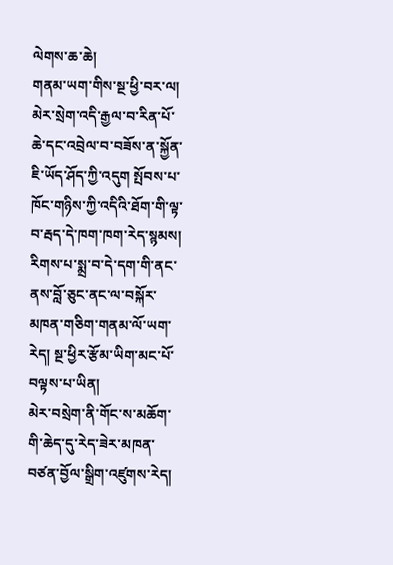ལེགས་ཆ་ཆེ།
གནམ་ཡག་གིས་སྔ་ཕྱི་བར་ལ། མེར་སྲེག་འདི་རྒྱལ་བ་རིན་པོ་ཆེ་དང་འབྲེལ་བ་བཟོས་ན་སྐྱོན་ཇི་ཡོད་ཤོད་ཀྱི་འདུག སྤོབས་པ་ཁོང་གཉིས་ཀྱི་འདིའི་ཐོག་གི་ལྟ་བ་རྦད་དེ་ཁག་ཁག་རེད་སྙམས།
རིགས་པ་སྨྲ་བ་དེ་དག་གི་ནང་ནས་བློ་ཅུང་ནང་ལ་བསྐོར་མཁན་གཅིག་གནམ་ལོ་ཡག་རེད། སྔ་ཕྱིར་རྩོམ་ཡིག་མང་པོ་བལྟས་པ་ཡིན།
མེར་བསྲེག་ནི་གོང་ས་མཆོག་གི་ཆེད་དུ་རེད་ཟེར་མཁན་བཙན་བྱོལ་སྒྲིག་འཛུགས་རེད།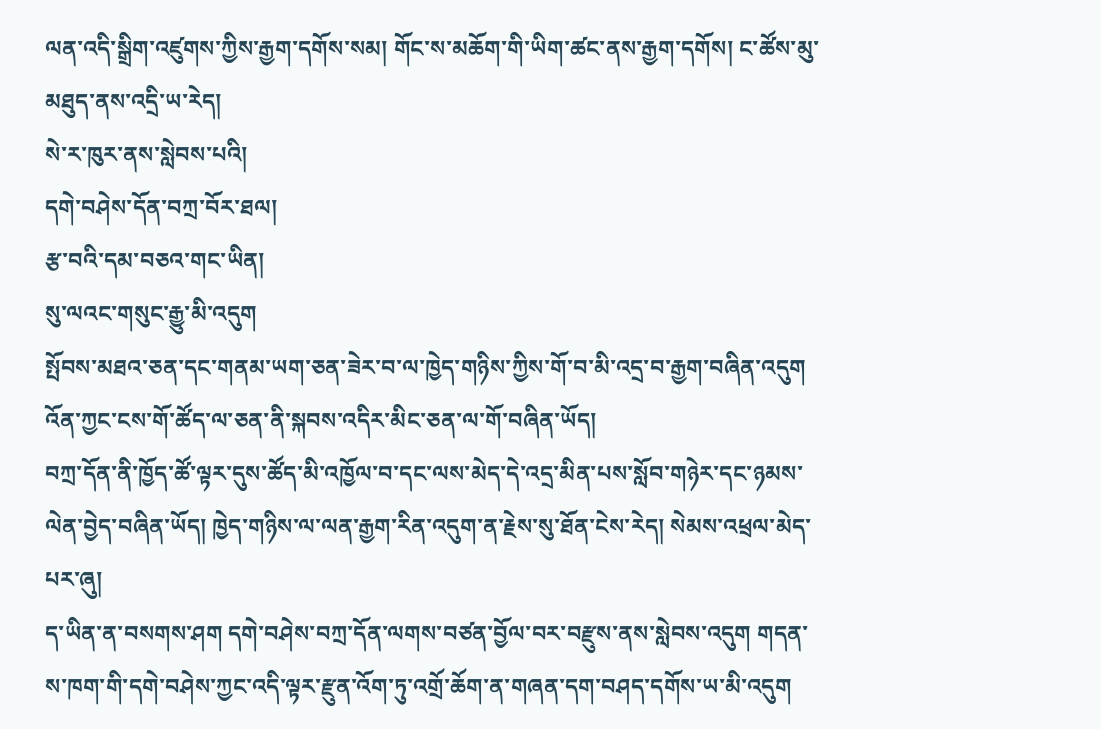ལན་འདི་སྒྲིག་འཛུགས་ཀྱིས་རྒྱག་དགོས་སམ། གོང་ས་མཆོག་གི་ཡིག་ཚང་ནས་རྒྱག་དགོས། ང་ཚོས་མུ་མཐུད་ནས་འདྲི་ཡ་རེད།
སེ་ར་ཁུར་ནས་སླེབས་པའི།
དགེ་བཤེས་དོན་བཀྲ་བོར་ཐལ།
རྩ་བའི་དམ་བཅའ་གང་ཡིན།
སུ་ལའང་གསུང་རྒྱུ་མི་འདུག
སྤོབས་མཐའ་ཅན་དང་གནམ་ཡག་ཅན་ཟེར་བ་ལ་ཁྱེད་གཉིས་ཀྱིས་གོ་བ་མི་འདྲ་བ་རྒྱག་བཞིན་འདུག འོན་ཀྱང་ངས་གོ་ཚོད་ལ་ཅན་ནི་སྐབས་འདིར་མིང་ཅན་ལ་གོ་བཞིན་ཡོད།
བཀྲ་དོན་ནི་ཁྱོད་ཚོ་ལྟར་དུས་ཚོད་མི་འཁྱོལ་བ་དང་ལས་མེད་དེ་འདྲ་མིན་པས་སློབ་གཉེར་དང་ཉམས་ལེན་བྱེད་བཞིན་ཡོད། ཁྱེད་གཉིས་ལ་ལན་རྒྱག་རིན་འདུག་ན་རྗེས་སུ་ཐོན་ངེས་རེད། སེམས་འཕྲལ་མེད་པར་ཞུ།
ད་ཡིན་ན་བསགས་ཤག དགེ་བཤེས་བཀྲ་དོན་ལགས་བཙན་བྱོལ་བར་བརྫུས་ནས་སླེབས་འདུག གདན་ས་ཁག་གི་དགེ་བཤེས་ཀྱང་འདི་ལྟར་རྫུན་འོག་ཏུ་འགྲོ་ཆོག་ན་གཞན་དག་བཤད་དགོས་ཡ་མི་འདུག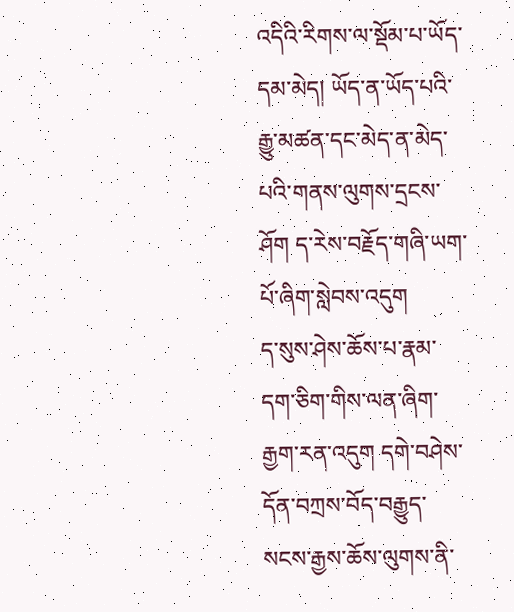འདིའི་རིགས་ལ་སྡོམ་པ་ཡོད་དམ་མེད། ཡོད་ན་ཡོད་པའི་རྒྱུ་མཚན་དང་མེད་ན་མེད་པའི་གནས་ལུགས་དྲངས་ཤོག ད་རེས་བརྗོད་གཞི་ཡག་པོ་ཞིག་སླེབས་འདུག
ད་སུས་ཤེས་ཆོས་པ་རྣམ་དག་ཅིག་གིས་ལན་ཞིག་རྒྱག་རན་འདུག དགེ་བཤེས་དོན་བཀྲས་བོད་བརྒྱུད་སངས་རྒྱས་ཆོས་ལུགས་ནི་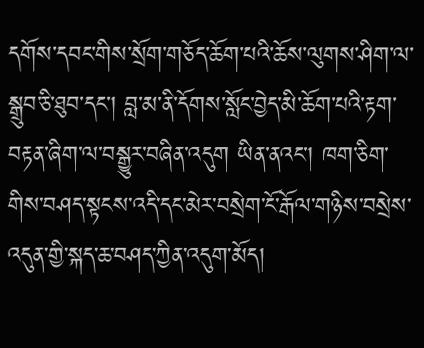དགོས་དབང་གིས་སྲོག་གཅོད་ཆོག་པའི་ཆོས་ལུགས་ཤིག་ལ་སྒྲུབ་ཅི་ཐུབ་དང་། བླ་མ་ནི་དོགས་སློང་བྱེད་མི་ཆོག་པའི་རྟག་བརྟན་ཞིག་ལ་བསྒྱུར་བཞིན་འདུག ཡིན་ནའང་། ཁག་ཅིག་གིས་བཤད་སྟངས་འདི་དང་མེར་བསྲེག་ངོ་རྒོལ་གཉིས་བསྲེས་འདུན་གྱི་སྐད་ཆ་བཤད་ཀྱིན་འདུག་མོད།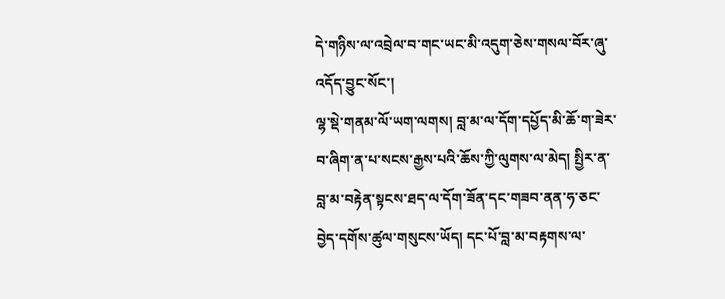དེ་གཉིས་ལ་འབྲེལ་བ་གང་ཡང་མི་འདུག་ཅེས་གསལ་བོར་ཞུ་འདོད་བྱུང་སོང་།
ལྷ་སྡེ་གནམ་ལོ་ཡག་ལགས། བླ་མ་ལ་དོག་དཔྱོད་མི་ཆོ་ག་ཟེར་བ་ཞིག་ན་པ་སངས་རྒྱས་པའི་ཆོས་ཀྱི་ལུགས་ལ་མེད། སྤྱིར་ན་བླ་མ་བརྟེན་སྟངས་ཐད་ལ་དོག་ཟོན་དང་གཟབ་ནན་ཧ་ཅང་བྱེད་དགོས་ཚུལ་གསུངས་ཡོད། དང་པོ་བླ་མ་བརྟགས་ལ་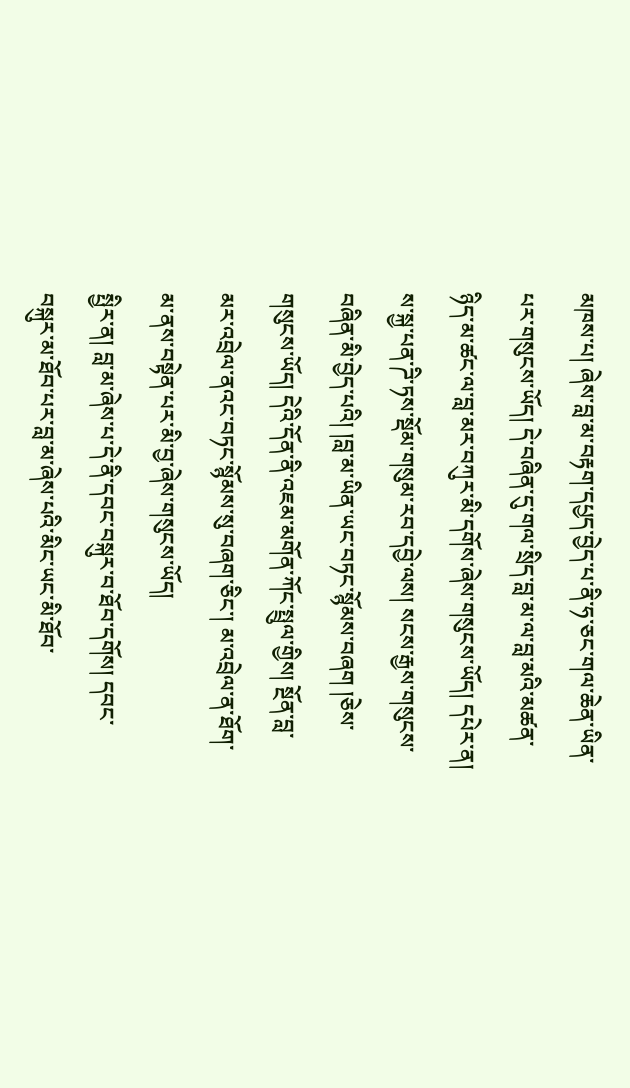མཁས་པ། ཞེས་བླ་མ་བརྟག་དཔྱད་བྱེད་པ་ནི་ཧ་ཅང་གལ་ཆེན་ཡིན་པར་གསུངས་ཡོད། དེ་བཞིན་དུ་གལ་སྲིད་བླ་མ་ལ་བླ་མའི་མཚན་ཉིད་མ་ཚང་ལ་བླ་མར་བཀུར་མི་དགོས་ཞེས་གསུངས་ཡོད། དཔེར་ན། ས་སྐྱ་པན་ཌི་ཏས་སྡོམ་གསུམ་རབ་དབྱེ་ལས། སངས་རྒྱས་གསུངས་བཞིན་མི་བྱེད་པའི། །བླ་མ་ཡིན་ཡང་བཏང་སྙོམས་བཞག །ཅེས་གསུངས་ཡོད། དེའི་དོན་ནི་འཇམ་མགོན་ཀོང་སྤྲུལ་གྱིས། སྔོན་བླ་མར་འབྲེལ་ནའང་བཏང་སྙོམས་སུ་བཞག་ཅིང་། མ་འབྲེལ་ན་ཐོག་མ་ནས་བསྟེན་པར་མི་བྱ་ཞེས་གསུངས་ཡོད།
སྤྱིར་ན། བླ་མ་ཞེས་པ་དེ་ནི་དབང་བསྐུར་བ་ཐོབ་དགོས། དབང་བསྐུར་མ་ཐོབ་པར་བླ་མ་ཞེས་པའི་མིང་ཡང་མི་ཐོབ་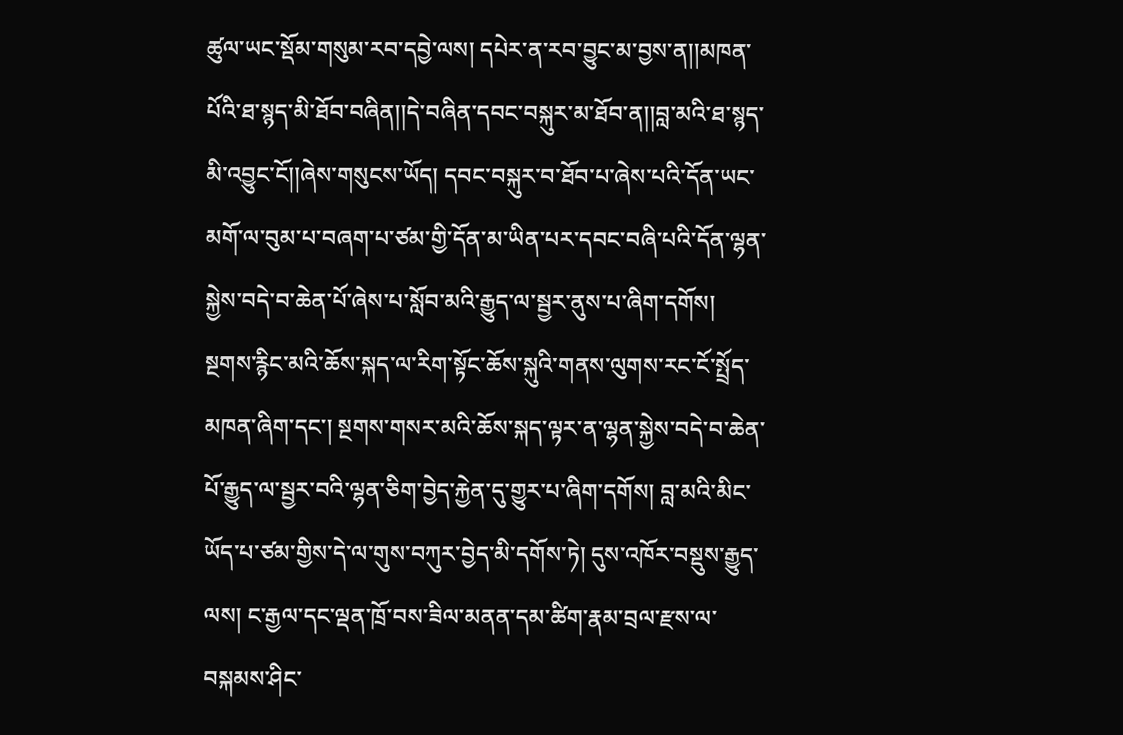ཚུལ་ཡང་སྡོམ་གསུམ་རབ་དབྱེ་ལས། དཔེར་ན་རབ་བྱུང་མ་བྱས་ན།།མཁན་པོའི་ཐ་སྙད་མི་ཐོབ་བཞིན།།དེ་བཞིན་དབང་བསྐུར་མ་ཐོབ་ན།།བླ་མའི་ཐ་སྙད་མི་འབྱུང་ངོ།།ཞེས་གསུངས་ཡོད། དབང་བསྐུར་བ་ཐོབ་པ་ཞེས་པའི་དོན་ཡང་མགོ་ལ་བུམ་པ་བཞག་པ་ཙམ་གྱི་དོན་མ་ཡིན་པར་དབང་བཞི་པའི་དོན་ལྷན་སྐྱེས་བདེ་བ་ཆེན་པོ་ཞེས་པ་སློབ་མའི་རྒྱུད་ལ་སྦྱར་ནུས་པ་ཞིག་དགོས། སྔགས་རྙིང་མའི་ཆོས་སྐད་ལ་རིག་སྟོང་ཆོས་སྐུའི་གནས་ལུགས་རང་ངོ་སྤྲོད་མཁན་ཞིག་དང་། སྔགས་གསར་མའི་ཆོས་སྐད་ལྟར་ན་ལྷན་སྐྱེས་བདེ་བ་ཆེན་པོ་རྒྱུད་ལ་སྦྱར་བའི་ལྷན་ཅིག་བྱེད་རྐྱེན་དུ་གྱུར་པ་ཞིག་དགོས། བླ་མའི་མིང་ཡོད་པ་ཙམ་གྱིས་དེ་ལ་གུས་བཀུར་བྱེད་མི་དགོས་ཏེ། དུས་འཁོར་བསྡུས་རྒྱུད་ལས། ང་རྒྱལ་དང་ལྡན་ཁྲོ་བས་ཟིལ་མནན་དམ་ཚིག་རྣམ་བྲལ་རྫས་ལ་བསྐམས་ཤིང་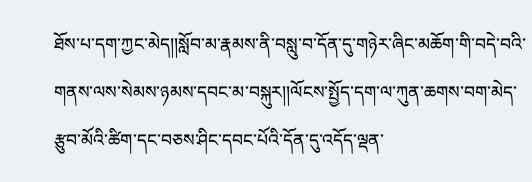ཐོས་པ་དག་ཀྱང་མེད།།སློབ་མ་རྣམས་ནི་བསླུ་བ་དོན་དུ་གཉེར་ཞིང་མཆོག་གི་བདེ་བའི་གནས་ལས་སེམས་ཉམས་དབང་མ་བསྐུར།།ལོངས་སྤྱོད་དག་ལ་ཀུན་ཆགས་བག་མེད་རྩུབ་མོའི་ཚིག་དང་བཅས་ཤིང་དབང་པོའི་དོན་དུ་འདོད་ལྡན་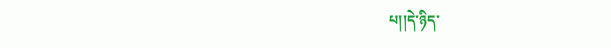པ།།དེ་ཉིད་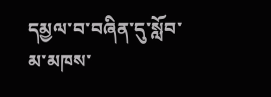དམྱལ་བ་བཞིན་དུ་སློབ་མ་མཁས་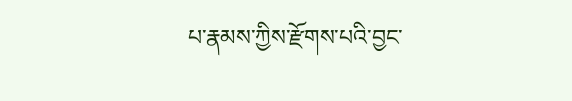པ་རྣམས་ཀྱིས་རྫོགས་པའི་བྱང་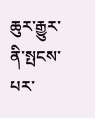ཆུར་རྒྱུར་ནི་སྤངས་པར་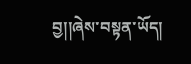བྱ།།ཞེས་བསྟན་ཡོད།